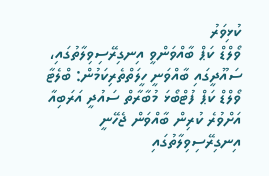ކުޅިވަރު
ވޯލްޑް ކަޕް ބާއްވަންވީ އިނގިރޭސިވިލާތުގައި، ސައޫދީގައި ބާއްވަނީ ހީލަތްތެރިކަމުން: ބްލެޓާ
ވޯލްޑް ކަޕް ފުޓްބޯޅަ މުބާރާތް ސައުދީ އަރަބިއާ އަށްވުރެ ކުރިން ބާއްވަން ޖެހޭނީ އިނގިރޭސިވިލާތުގައި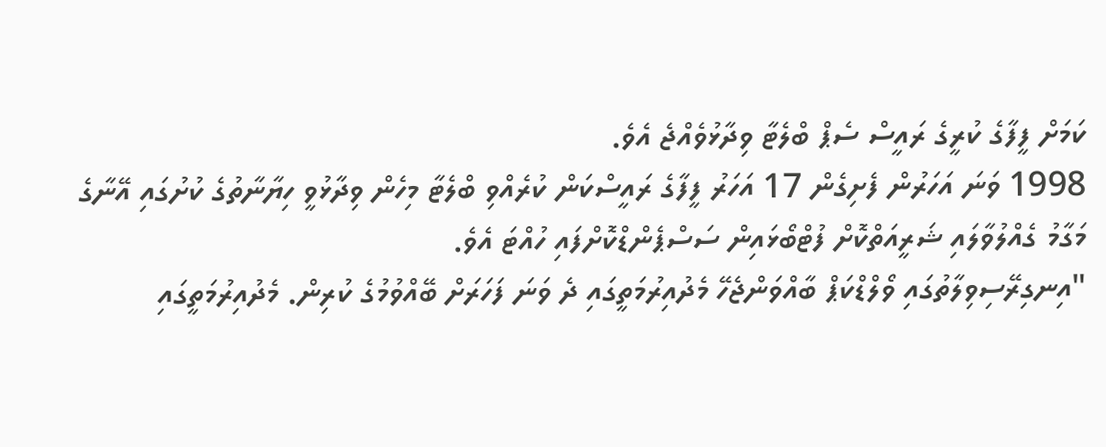ކަމަށް ފީފާގެ ކުރީގެ ރައީސް ސެޕް ބްލެޓާ ވިދާޅުވެއްޖެ އެވެ.
1998 ވަނަ އަހަރުން ފެށިގެން 17 އަހަރު ފީފާގެ ރައީސްކަން ކުރެއްވި ބްލެޓާ މިހެން ވިދާޅުވީ ހިޔާނާތުގެ ކުށުގައި އޭނާގެ މަގާމު ގެއްލުވާލައި ޝަރީއަތްކޮށް ފުޓްބޯޅައިން ސަސްޕެންޑްކޮށްފައި ހުއްޓަ އެވެ.
"އިނގިރޭސިވިލާތުގައި ވޯލްޑްކަޕް ބާއްވަންޖެހޭ މެދުއިރުމަތީގައި ދެ ވަނަ ފަހަރަށް ބޭއްވުމުގެ ކުރިން. މެދުއިރުމަތީގައި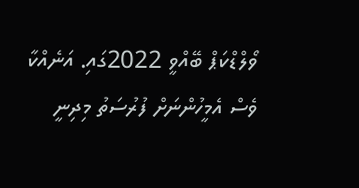ވޯލްޑްކަޕް ބޭއްވީ 2022ގައި. އަނެއްކާ ވެސް އެމީހުންނަށް ފުރުސަތު މިދިނީ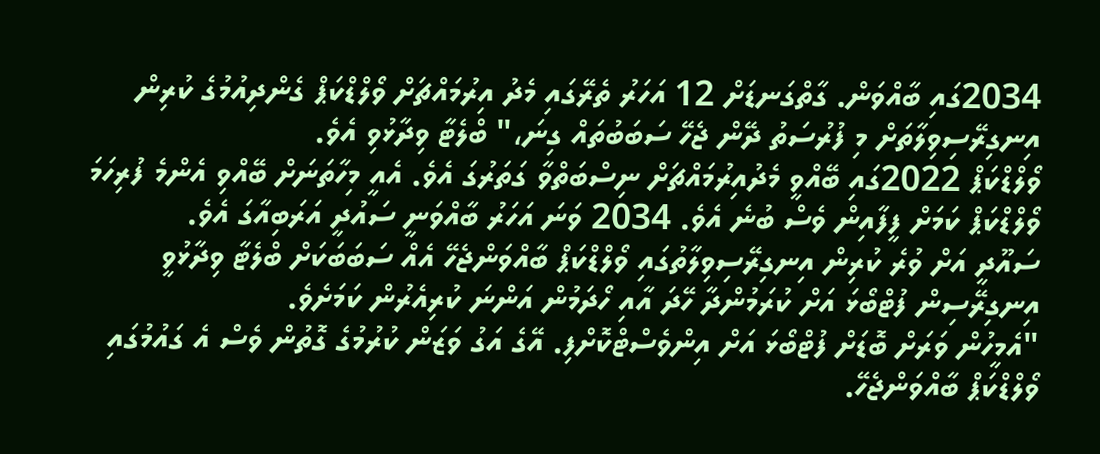2034ގައި ބާއްވަން. ގާތްގަނޑަށް 12 އަހަރު ތެރޭގައި މެދު އިރުމައްޗަށް ވޯލްޑްކަޕް ގެންދިއުމުގެ ކުރިން އިނގިރޭސިވިލާތަށް މި ފުރުސަތު ދޭން ޖެހޭ ސަބަބުތައް ގިނަ،" ބްލެޓާ ވިދާޅުވި އެވެ.
ވޯލްޑްކަޕް 2022ގައި ބޭއްވީ މެދުއިރުމައްޗަށް ނިސްބަތްވާ ގަތަރުގަ އެވެ. އެއީ މިހާތަނަށް ބޭއްވި އެންމެ ފުރިހަމަ ވޯލްޑްކަޕް ކަމަށް ފީފާއިން ވެސް ބުނެ އެވެ. 2034 ވަނަ އަހަރު ބާއްވަނީ ސައުދީ އަރަބިއާގަ އެވެ.
ސައޫދީ އަށް ވުރެ ކުރިން އިނގިރޭސިވިލާތުގައި ވޯލްޑްކަޕް ބާއްވަންޖެހޭ އެއް ސަބަބަކަށް ބްލެޓާ ވިދާޅުވީ އިނގިރޭސިން ފުޓްބޯޅަ އަށް ކުރަމުންދާ ހޭދަ އާއި ހޯދަމުން އަންނަ ކުރިއެރުން ކަމަށެވެ.
"އެމީހުން ވަރަށް ބޮޑަށް ފުޓްބޯޅަ އަށް އިންވެސްޓްކޮށްފި. އޭގެ އަގު ވަޒަން ކުރުމުގެ ގޮތުން ވެސް އެ ގައުމުގައި ވޯލްޑްކަޕް ބާއްވަންޖެހޭ.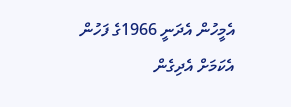އެމީހުން އެދަނީ 1966ގެ ފަހުން އެކަމަށް އެދިގެން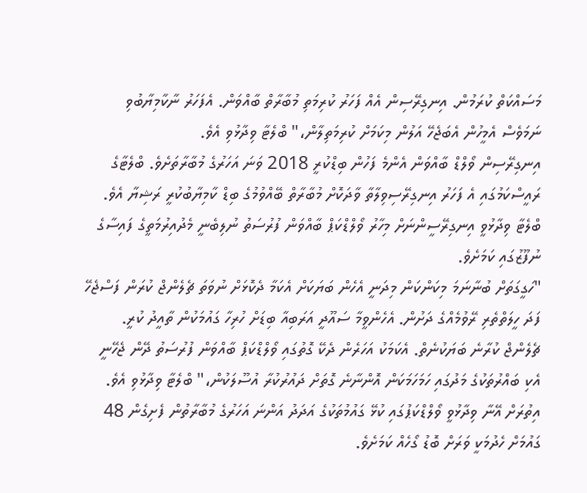މަސައްކަތް ކުރަމުން. އިނގިރޭސިން އެއް ފަހަރު ކުރިމަތި މުބާރާތް ބާއްވަން. އެފަހަރު ނާކާމިޔާބުވި ނަމަވެސް އެމީހުން އެބަޖެހޭ އަލުން މިކަމަށް ކުރިމަތިލާން،" ބްލެޓާ ވިދާޅުވި އެވެ.
އިނގިރޭސިން ވޯލްޑް ބާއްވަން އެންމެ ފަހުން ބިޑްކުރީ 2018 ވަނަ އަހަރުގެ މުބާރާތަށެވެ. ބްލެޓާގެ ރައީސްކަމުގައި އެ ފަހަރު އިނގިރޭސިވިލާތާ ވާދަކޮށް މުބާރާތް ބޭއްވުމުގެ ބިޑް ކާމިޔާބުކުރީ ރަޝިޔާ އެވެ.
ބްލެޓާ ވިދާޅުވީ އިނގިރޭސީންނަށް މިހާރު ވޯލްޑްކަޕް ބާއްވަން ފުރުސަތު ނުލިބެނީ މެދުއިރުމަތީގެ ފައިސާގެ ނުފޫޒުގައި ކަމަށެވެ.
"ހަގީގަތަށް ބުނާނަމަ މިކަންކަން މިދަނީ އެހެން ބަޔަކަށް އެކަމާ ދެކޮޅަށް ނުވަތަ ޗެލެންޖް ކުރަން ފަސްޖެހޭ ފަދަ ހީލަތްތެރި ރޭވުމެއްގެ ދަށުން. އެހެންވީމާ ސައޫދީ އަރަބިއާ ބިޑަށް ހުރިހާ ގައުމަކުން ތާއީދު ކުރީ. ޗެލެންޖް ކުރާނެ ބަޔަކުނެތް. އެކަމަކު އަހަރެން ދެކޭ ގޮތުގައި ވޯލްޑްކަޕް ބާއްވަން ފުރުސަތު ދޭން ޖެހޭނީ އެކި ބައްރުތަކުގެ މަދުގައި ހަމަހަމަކަން އޮންނާނެ ގޮތަށް ދައުރުކުރާ އުސޫލަކުން،" ބްލެޓާ ވިދާޅުވި އެވެ.
އިތުރަށް އޭނާ ވިދާޅުވީ ވޯލްޑްކަޕުގައި ކުޅޭ ގައުމުތަކުގެ އަދަދު އަންނަ އަހަރުގެ މުބާރާތުން ފެށިގެން 48 ގައުމަށް ހެދުމަކީ ވަރަށް ބޮޑު ގޯހެއް ކަމަށެވެ.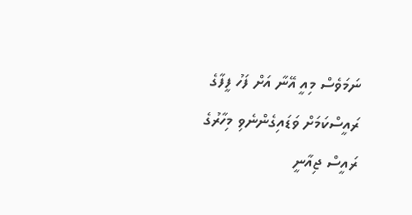ނަމަވެސް މިއީ އޭނާ އަށް ފަހު ފީފާގެ ރައީސްކަމަށް ވަޑައިގެންނެވި މިހާރުގެ ރައީސް ޖިއާނީ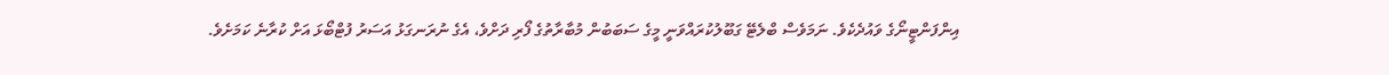އިންފަންޓީނޯގެ ވައުދެކެވެ. ނަމަވެސް ބްލެޓޭ ގަބޫލުކުރައްވަނީ މީގެ ސަބަބުން މުބާރާތުގެ ފޯރި ދަށްވެ، އެގެ ނުރަނގަޅު އަސަރު ފުޓްބޯޅަ އަށް ކުރާނެ ކަމަށެވެ.